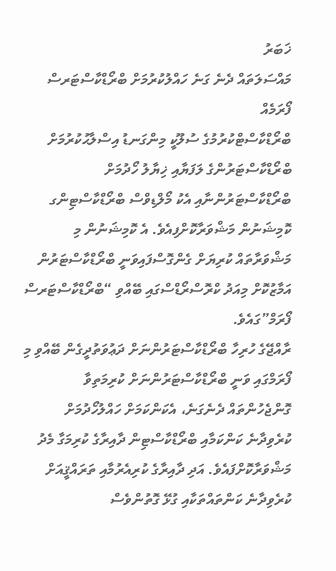ޚަބަރު
މައްސަލަތައް ދެނެ ގަނެ ހައްލުކުރުމަށް ބްރޯޑްކާސްޓަރސް ފޯރަމެއް
ބްރޯޑްކާސްޓްކުރުމުގެ ސުލޫކީ މިންގަނޑު އިސްލާޙުކުރުމަށް ބްރޯޑްކާސްޓަރުންގެ ލަފަޔާއި ޚިޔާލު ހޯދުމަށް ބްރޯޑްކާސްޓަރުންނާއި އެކު މޯލްޑިވްސް ބްރޯޑްކާސްޓިންގ ކޮމިޝަނުން މަޝްވަރާކޮށްފިއެވެ. އެ ކޮމިޝަނުން މި މަޝްވަރާތައް ކުރިޔަށް ގެންގޮސްފައިވަނީ ބްރޯޑްކާސްޓަރުން އަމާޒުކޮށް މިއަދު ކްރޮސްރޯޑްސްގައި ބޭއްވި “ބްރޯޑްކާސްޓަރސް ފޯރަމް”ގައެވެ.
ރާއްޖޭގެ ހުރިހާ ބްރޯޑްކާސްޓަރުންނަށް ދަޢުވަތުދީގެން ބޭއްވި މި ފޯރަމްގައި ވަނީ ބްރޯޑްކާސްޓަރުންނަށް ކުރިމަތިވާ ގޮންޖެހުންތައް ދެނެގަނެ، އެކަންކަމަށް ހައްލުހޯދުމަށް ކުރެވިދާނެ ކަންކަމާއި ބްރޯޑްކާސްޓިން ދާއިރާގެ ކުރިމަގާ މެދު މަޝްވަރާކޮށްފައެވެ. އަދި ދާއިރާގެ ކުރިއެރުމާއި ތަރައްޤީއަށް ކުރެވިދާނެ ކަންތައްތަކާއި ގުޅޭ ގޮތުންވެސް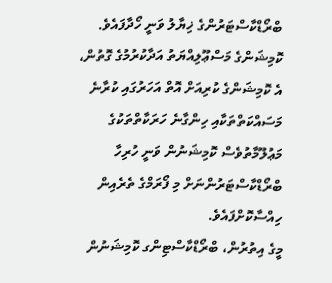ބްރޯޑްކާސްޓަރުންގެ ޚިޔާލު ވަނީ ހޯދާފައެވެ.
ކޮމިޝަންގެ މަސްޢޫލިއްޔަތު އަދާކުރުމުގެ ގޮތުން، އެ ކޮމިޝަންގެ ކުރިއަށް އޮތް އަހަރުގައި ކުރާނެ މަސައްކަތްތަކާއި ހިންގާނެ ހަރަކާތްތަކުގެ މަޢުލޫމާތުވެސް ކޮމިޝަނުން ވަނީ ހުރިހާ ބްރޯޑްކާސްޓަރުންނަށް މި ފޯރަމްގެ ތެރެއިން ހިއްސާކޮށްފައެވެ.
މީގެ އިތުރުން، ބްރޯޑްކާސްޓިންގ ކޮމިޝަނުން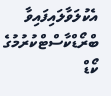އެކުލަވާލައިފައިވާ ބްރޯޑްކާސްޓްކުރުމުގެ ކޯޑް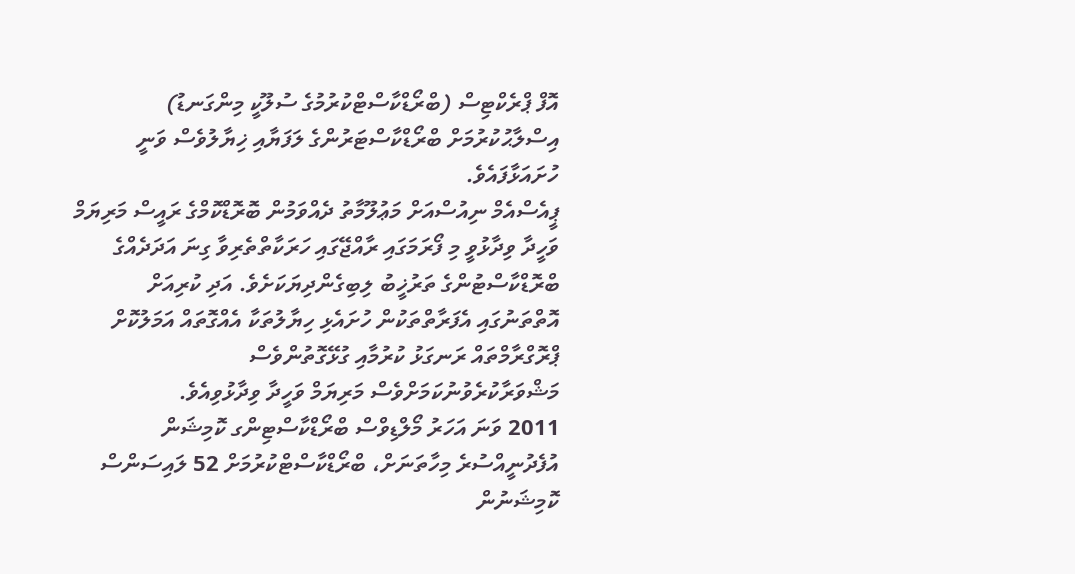އޮފް ޕްރެކްޓިސް (ބްރޯޑްކާސްޓްކުރުމުގެ ސުލޫކީ މިންގަނޑު) އިސްލާޙުކުރުމަށް ބްރޯޑްކާސްޓަރުންގެ ލަފަޔާއި ޚިޔާލުވެސް ވަނީ ހުށައަޅާފައެވެ.
ޕީއެސްއެމް ނިއުސްއަށް މަޢުލޫމާތު ދެއްވަމުން ބޮރޮޑްކޮމްގެ ރައީސް މަރިޔަމް ވަހީދާ ވިދާޅުވީ މި ފޯރަމަގައި ރާއްޖޭގައި ހަރަކާތްތެރިވާ ގިނަ އަދަދެއްގެ ބްރޮޑްކާސްޓުންގެ ތަރުޚީބު ލިބިގެންދިޔަކަށެވެ. އަދި ކުރިއަށް އޮތްތަނުގައި އެފަރާތްތަކުން ހުށައެޅި ހިޔާލުތަކާ އެއްގޮތައް އަމަލުކޮށް ޕްރޮގްރާމްތައް ރަނގަޅު ކުރުމާއި ގުޅޭގޮތުންވެސް މަޝްވަރާކުރެވުނުކަމަށްވެސް މަރިޔަމް ވަހީދާ ވިދާޅުވިއެވެ.
2011 ވަނަ އަހަރު މޯލްޑިވްސް ބްރޯޑްކާސްޓިންގ ކޮމިޝަން އުފެދުނީއްސުރެ މިހާތަނަށް، ބްރޯޑްކާސްޓްކުރުމަށް 52 ލައިސަންސް ކޮމިޝަނުން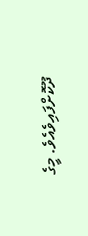ދޫކޮށްފައިވެއެވެ. މީގެ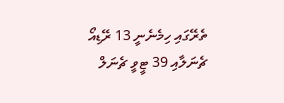ތެރޭގައި ހިމެނެނީ 13 ރޭޑިއޯ ޗެނަލާއި 39 ޓީވީ ޗެނަލް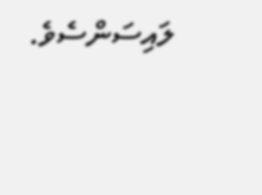ލައިސަންސެވެ.